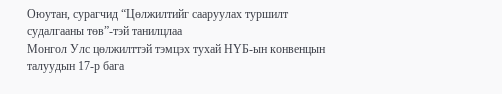Оюутан, сурагчид “Цөлжилтийг сааруулах туршилт судалгааны төв”-тэй танилцлаа
Монгол Улс цөлжилттэй тэмцэх тухай НҮБ-ын конвенцын талуудын 17-р бага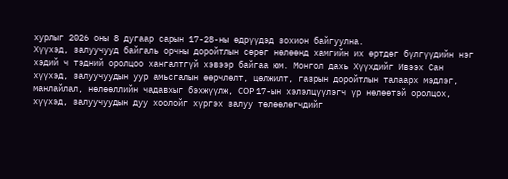хурлыг 2026 оны 8 дугаар сарын 17-28-ны өдрүүдэд зохион байгуулна.
Хүүхэд, залуучууд байгаль орчны доройтлын сөрөг нөлөөнд хамгийн их өртдөг бүлгүүдийн нэг хэдий ч тэдний оролцоо хангалтгүй хэвээр байгаа юм. Монгол дахь Хүүхдийг Ивээх Сан хүүхэд, залуучуудын уур амьсгалын өөрчлөлт, цөлжилт, газрын доройтлын талаарх мэдлэг, манлайлал, нөлөөллийн чадавхыг бэхжүүлж, COP 17-ын хэлэлцүүлэгч үр нөлөөтэй оролцох, хүүхэд, залуучуудын дуу хоолойг хүргэх залуу төлөөлөгчдийг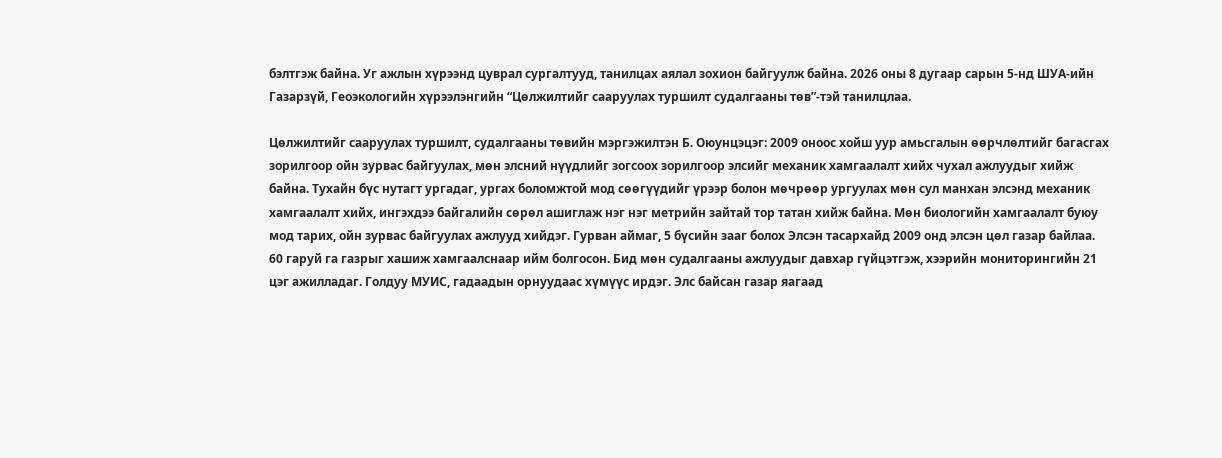бэлтгэж байна. Уг ажлын хүрээнд цуврал сургалтууд, танилцах аялал зохион байгуулж байна. 2026 оны 8 дугаар сарын 5-нд ШУА-ийн Газарзүй, Геоэкологийн хүрээлэнгийн “Цөлжилтийг сааруулах туршилт судалгааны төв”-тэй танилцлаа.

Цөлжилтийг сааруулах туршилт, судалгааны төвийн мэргэжилтэн Б. Оюунцэцэг: 2009 оноос хойш уур амьсгалын өөрчлөлтийг багасгах зорилгоор ойн зурвас байгуулах, мөн элсний нүүдлийг зогсоох зорилгоор элсийг механик хамгаалалт хийх чухал ажлуудыг хийж байна. Тухайн бүс нутагт ургадаг, ургах боломжтой мод сөөгүүдийг үрээр болон мөчрөөр ургуулах мөн сул манхан элсэнд механик хамгаалалт хийх, ингэхдээ байгалийн сөрөл ашиглаж нэг нэг метрийн зайтай тор татан хийж байна. Мөн биологийн хамгаалалт буюу мод тарих, ойн зурвас байгуулах ажлууд хийдэг. Гурван аймаг, 5 бүсийн зааг болох Элсэн тасархайд 2009 онд элсэн цөл газар байлаа. 60 гаруй га газрыг хашиж хамгаалснаар ийм болгосон. Бид мөн судалгааны ажлуудыг давхар гүйцэтгэж, хээрийн мониторингийн 21 цэг ажилладаг. Голдуу МУИС, гадаадын орнуудаас хүмүүс ирдэг. Элс байсан газар яагаад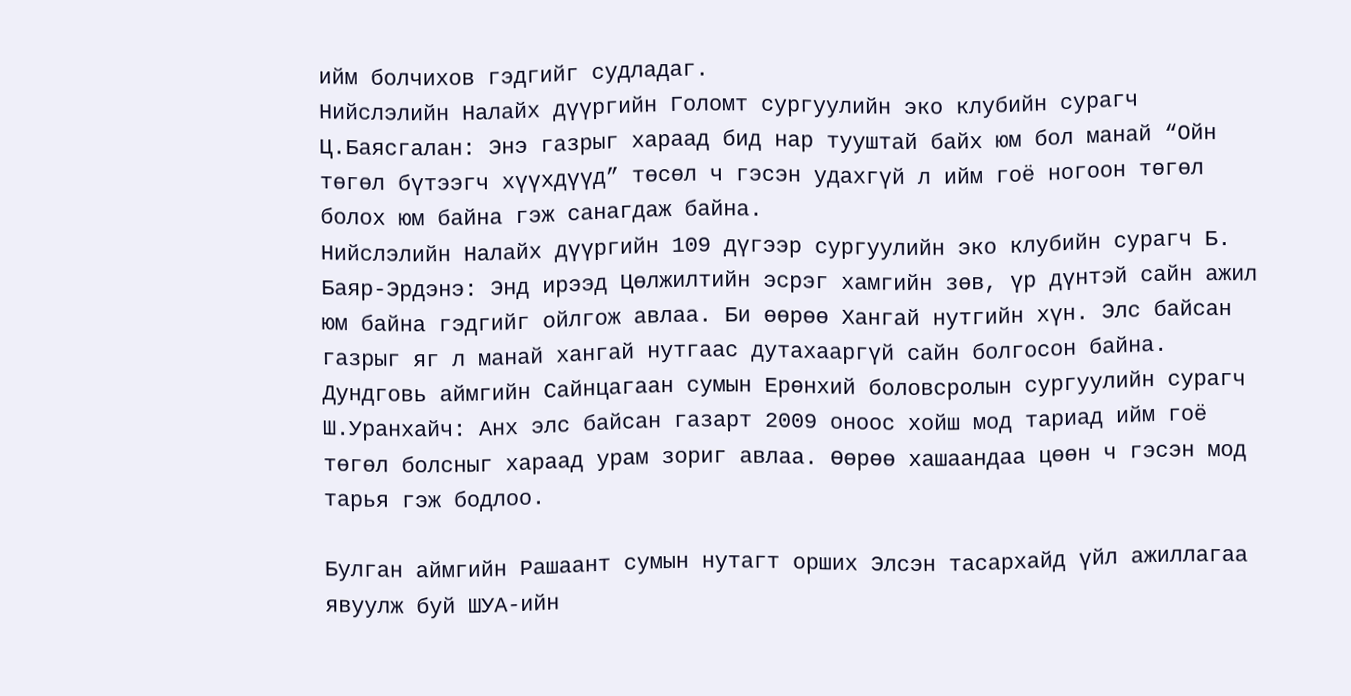ийм болчихов гэдгийг судладаг.
Нийслэлийн Налайх дүүргийн Голомт сургуулийн эко клубийн сурагч Ц.Баясгалан: Энэ газрыг хараад бид нар тууштай байх юм бол манай “Ойн төгөл бүтээгч хүүхдүүд” төсөл ч гэсэн удахгүй л ийм гоё ногоон төгөл болох юм байна гэж санагдаж байна.
Нийслэлийн Налайх дүүргийн 109 дүгээр сургуулийн эко клубийн сурагч Б. Баяр-Эрдэнэ: Энд ирээд Цөлжилтийн эсрэг хамгийн зөв, үр дүнтэй сайн ажил юм байна гэдгийг ойлгож авлаа. Би өөрөө Хангай нутгийн хүн. Элс байсан газрыг яг л манай хангай нутгаас дутахааргүй сайн болгосон байна.
Дундговь аймгийн Сайнцагаан сумын Ерөнхий боловсролын сургуулийн сурагч Ш.Уранхайч: Анх элс байсан газарт 2009 оноос хойш мод тариад ийм гоё төгөл болсныг хараад урам зориг авлаа. Өөрөө хашаандаа цөөн ч гэсэн мод тарья гэж бодлоо.

Булган аймгийн Рашаант сумын нутагт орших Элсэн тасархайд үйл ажиллагаа явуулж буй ШУА-ийн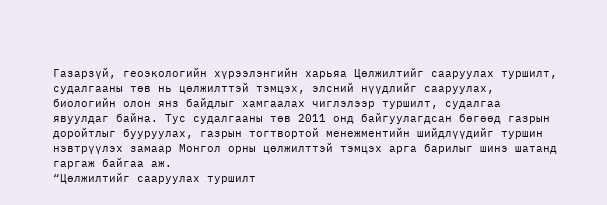Газарзүй, геоэкологийн хүрээлэнгийн харьяа Цөлжилтийг сааруулах туршилт, судалгааны төв нь цөлжилттэй тэмцэх, элсний нүүдлийг сааруулах, биологийн олон янз байдлыг хамгаалах чиглэлээр туршилт, судалгаа явуулдаг байна. Тус судалгааны төв 2011 онд байгуулагдсан бөгөөд газрын доройтлыг бууруулах, газрын тогтвортой менежментийн шийдлүүдийг туршин нэвтрүүлэх замаар Монгол орны цөлжилттэй тэмцэх арга барилыг шинэ шатанд гаргаж байгаа аж.
“Цөлжилтийг сааруулах туршилт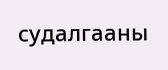судалгааны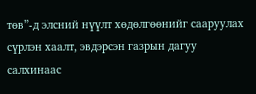төв”-д элсний нүүлт хөдөлгөөнийг сааруулах сүрлэн хаалт, эвдэрсэн газрын дагуу салхинаас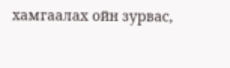хамгаалах ойн зурвас,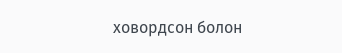ховордсон болон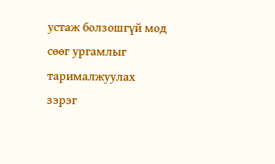устаж болзошгүй мод сөөг ургамлыг тарималжуулах зэрэг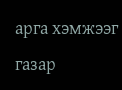арга хэмжээг газар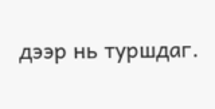дээр нь туршдаг.